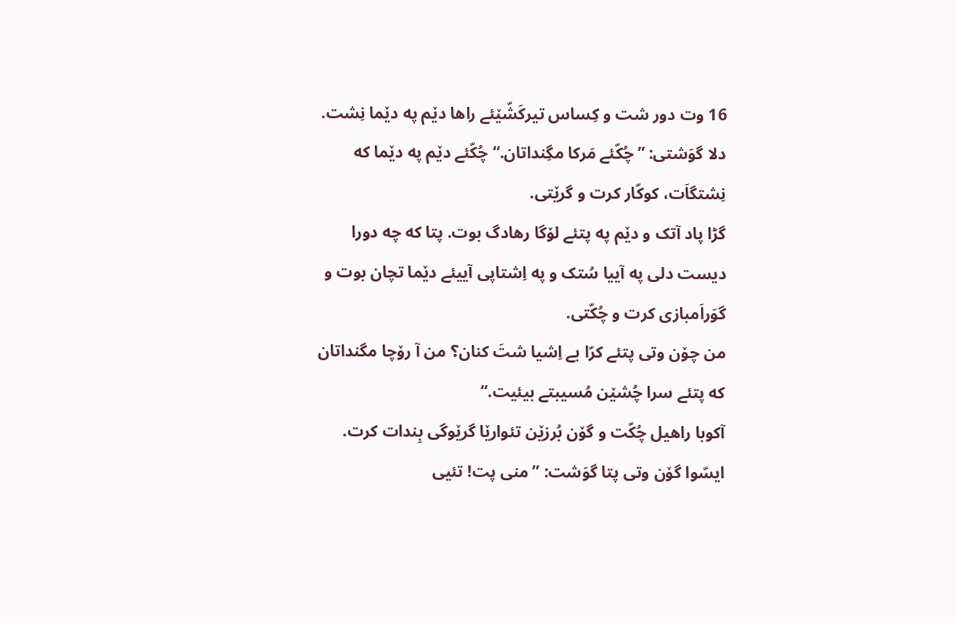16 وت دور شت و کِساس تیرکَشّێئے راها دێم په دێما نِشت. دلا گوَشتی: ”چُکّئے مَرکا مگِنداتان.“ چُکّئے دێم په دێما که نِشتگاَت، کوکّار کرت و گرێتی.
گڑا پاد آتک و دێم په پتئے لۆگا رهادگ بوت. پتا که چه دورا دیست دلی په آییا سُتک و په اِشتاپی آییئے دێما تچان بوت و گوَراَمبازی کرت و چُکّتی.
من چۆن وتی پتئے کرّا بے اِشیا شتَ کنان؟ من آ رۆچا مگنداتان که پتئے سرا چُشێن مُسیبتے بیئیت.“
آکوبا راهیل چُکّت و گۆن بُرزێن تئوارێا گرێوگی بِندات کرت.
ایسّوا گۆن وتی پتا گوَشت: ”منی پت! تئیی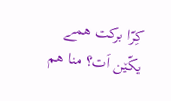کِرّا برکت همے یکّێن اَت؟ منا هم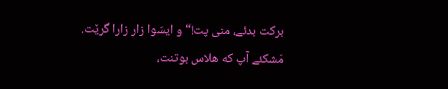برکت بدئے، منی پت!“ و ایسّوا زار زارا گرێت.
مَشکئے آپ که هلاس بوتنت،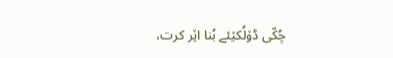چُکّی ڈۆلُکێئے بُنا اێر کرت،